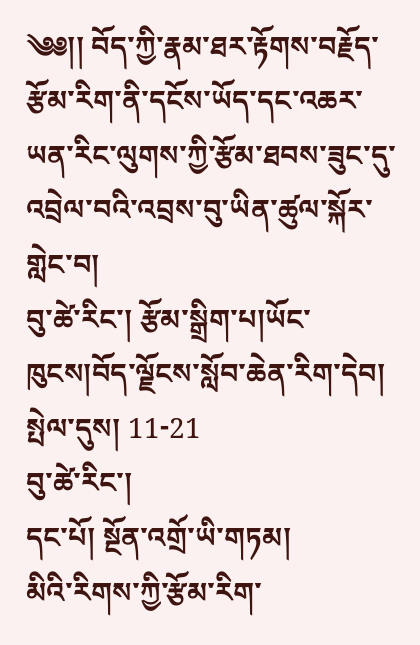༄༅།། བོད་ཀྱི་རྣམ་ཐར་རྟོགས་བརྗོད་རྩོམ་རིག་ནི་དངོས་ཡོད་དང་འཆར་ཡན་རིང་ལུགས་ཀྱི་རྩོམ་ཐབས་ཟུང་དུ་འབྲེལ་བའི་འབྲས་བུ་ཡིན་ཚུལ་སྐོར་གླེང་བ།
བུ་ཚེ་རིང་། རྩོམ་སྒྲིག་པ།ཡོང་ཁུངས།བོད་ལྗོངས་སློབ་ཆེན་རིག་དེབ། སྤེལ་དུས། 11-21
བུ་ཚེ་རིང་།
དང་པོ། སྔོན་འགྲོ་ཡི་གཏམ།
མིའི་རིགས་ཀྱི་རྩོམ་རིག་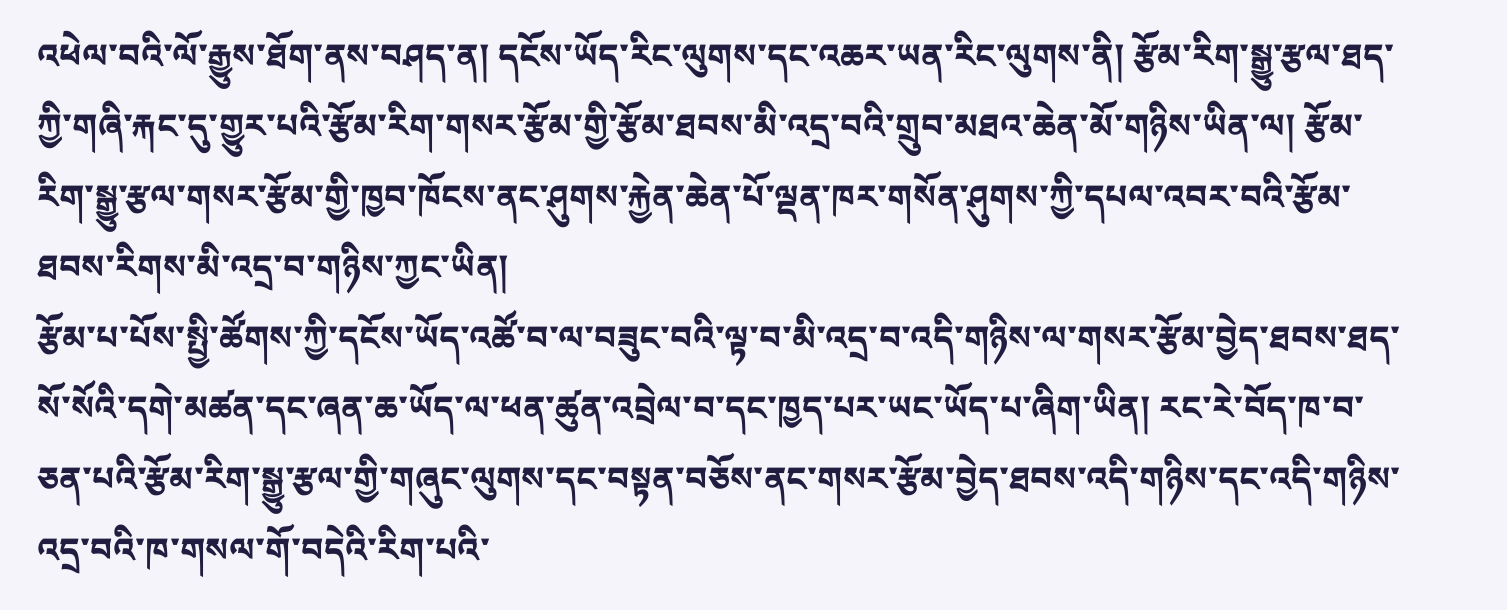འཕེལ་བའི་ལོ་རྒྱུས་ཐོག་ནས་བཤད་ན། དངོས་ཡོད་རིང་ལུགས་དང་འཆར་ཡན་རིང་ལུགས་ནི། རྩོམ་རིག་སྒྱུ་རྩལ་ཐད་ཀྱི་གཞི་རྐང་དུ་གྱུར་པའི་རྩོམ་རིག་གསར་རྩོམ་གྱི་རྩོམ་ཐབས་མི་འདྲ་བའི་གྲུབ་མཐའ་ཆེན་མོ་གཉིས་ཡིན་ལ། རྩོམ་རིག་སྒྱུ་རྩལ་གསར་རྩོམ་གྱི་ཁྱབ་ཁོངས་ནང་ཤུགས་རྐྱེན་ཆེན་པོ་ལྡན་ཁར་གསོན་ཤུགས་ཀྱི་དཔལ་འབར་བའི་རྩོམ་ཐབས་རིགས་མི་འདྲ་བ་གཉིས་ཀྱང་ཡིན།
རྩོམ་པ་པོས་སྤྱི་ཚོགས་ཀྱི་དངོས་ཡོད་འཚོ་བ་ལ་བཟུང་བའི་ལྟ་བ་མི་འདྲ་བ་འདི་གཉིས་ལ་གསར་རྩོམ་བྱེད་ཐབས་ཐད་སོ་སོའི་དགེ་མཚན་དང་ཞན་ཆ་ཡོད་ལ་ཕན་ཚུན་འབྲེལ་བ་དང་ཁྱད་པར་ཡང་ཡོད་པ་ཞིག་ཡིན། རང་རེ་བོད་ཁ་བ་ཅན་པའི་རྩོམ་རིག་སྒྱུ་རྩལ་གྱི་གཞུང་ལུགས་དང་བསྟན་བཅོས་ནང་གསར་རྩོམ་བྱེད་ཐབས་འདི་གཉིས་དང་འདི་གཉིས་འདྲ་བའི་ཁ་གསལ་གོ་བདེའི་རིག་པའི་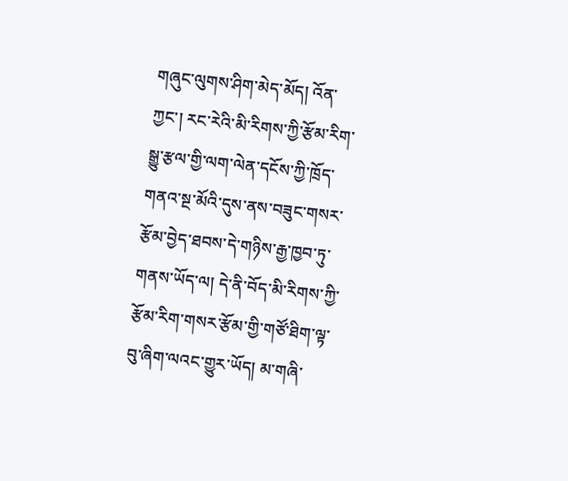གཞུང་ལུགས་ཤིག་མེད་མོད། འོན་ཀྱང་། རང་རེའི་མི་རིགས་ཀྱི་རྩོམ་རིག་སྒྱུ་རྩལ་གྱི་ལག་ལེན་དངོས་ཀྱི་ཁྲོད་གནའ་སྔ་མོའི་དུས་ནས་བཟུང་གསར་རྩོམ་བྱེད་ཐབས་དེ་གཉིས་རྒྱ་ཁྱབ་ཏུ་གནས་ཡོད་ལ། དེ་ནི་བོད་མི་རིགས་ཀྱི་རྩོམ་རིག་གསར་རྩོམ་གྱི་གཙོ་ཐིག་ལྟ་བུ་ཞིག་ལའང་གྱུར་ཡོད། མ་གཞི་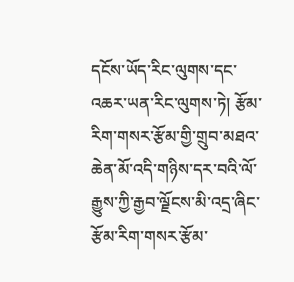དངོས་ཡོད་རིང་ལུགས་དང་འཆར་ཡན་རིང་ལུགས་ཏེ། རྩོམ་རིག་གསར་རྩོམ་གྱི་གྲུབ་མཐའ་ཆེན་མོ་འདི་གཉིས་དར་བའི་ལོ་རྒྱུས་ཀྱི་རྒྱབ་ལྗོངས་མི་འདྲ་ཞིང་རྩོམ་རིག་གསར་རྩོམ་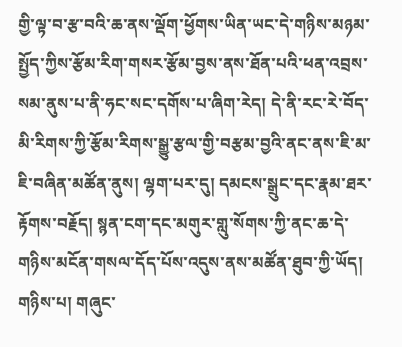གྱི་ལྟ་བ་རྩ་བའི་ཆ་ནས་ལྡོག་ཕྱོགས་ཡིན་ཡང་དེ་གཉིས་མཉམ་སྤྱོད་ཀྱིས་རྩོམ་རིག་གསར་རྩོམ་བྱས་ནས་ཐོན་པའི་ཕན་འབྲས་སམ་ནུས་པ་ནི་ཧང་སང་དགོས་པ་ཞིག་རེད། དེ་ནི་རང་རེ་བོད་མི་རིགས་ཀྱི་རྩོམ་རིགས་སྒྱུ་རྩལ་གྱི་བརྩམ་བྱའི་ནང་ནས་ཇི་མ་ཇི་བཞིན་མཚོན་ནུས། ལྷག་པར་དུ། དམངས་སྒྲུང་དང་རྣམ་ཐར་རྟོགས་བརྗོད། སྙན་ངག་དང་མགུར་གླུ་སོགས་ཀྱི་ནང་ཆ་དེ་གཉིས་མངོན་གསལ་དོད་པོས་འདུས་ནས་མཚོན་ཐུབ་ཀྱི་ཡོད།
གཉིས་པ། གཞུང་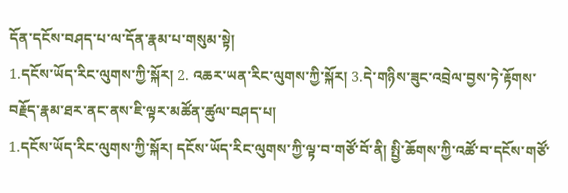དོན་དངོས་བཤད་པ་ལ་དོན་རྣམ་པ་གསུམ་སྟེ།
1.དངོས་ཡོད་རིང་ལུགས་ཀྱི་སྐོར། 2. འཆར་ཡན་རིང་ལུགས་ཀྱི་སྐོར། 3.དེ་གཉིས་ཟུང་འབྲེལ་བྱས་ཏེ་རྟོགས་བརྗོད་རྣམ་ཐར་ནང་ནས་ཇི་ལྟར་མཚོན་ཚུལ་བཤད་པ།
1.དངོས་ཡོད་རིང་ལུགས་ཀྱི་སྐོར། དངོས་ཡོད་རིང་ལུགས་ཀྱི་ལྟ་བ་གཙོ་བོ་ནི། སྤྱི་ཆོགས་ཀྱི་འཚོ་བ་དངོས་གཙོ་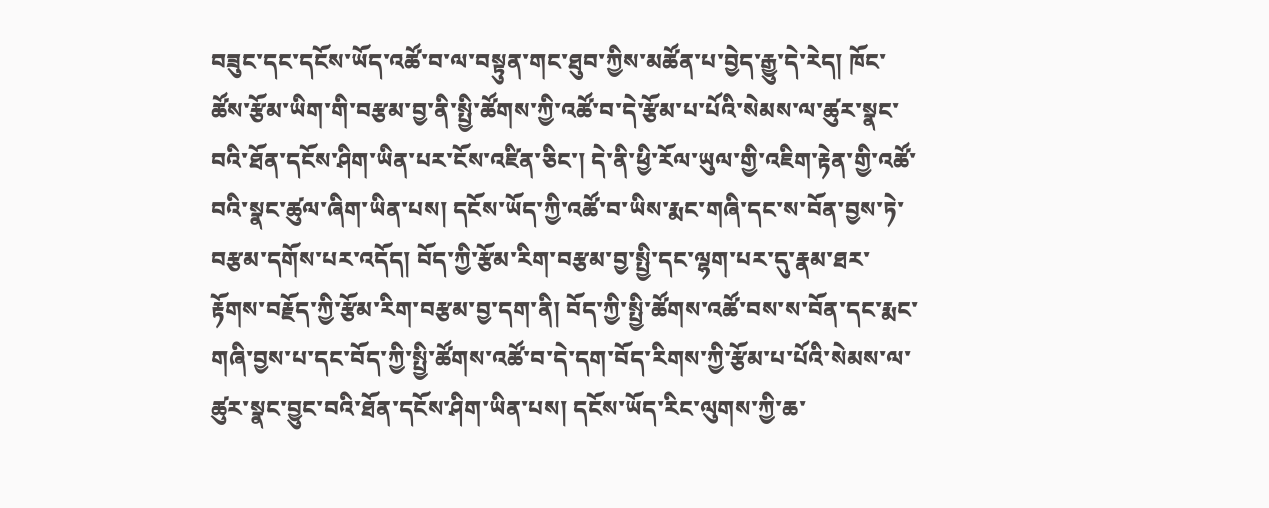བཟུང་དང་དངོས་ཡོད་འཚོ་བ་ལ་བསྟུན་གང་ཐུབ་ཀྱིས་མཚོན་པ་བྱེད་རྒྱུ་དེ་རེད། ཁོང་ཚོས་རྩོམ་ཡིག་གི་བརྩམ་བྱ་ནི་སྤྱི་ཚོགས་ཀྱི་འཚོ་བ་དེ་རྩོམ་པ་པོའི་སེམས་ལ་ཚུར་སྣང་བའི་ཐོན་དངོས་ཤིག་ཡིན་པར་ངོས་འཛིན་ཅིང་། དེ་ནི་ཕྱི་རོལ་ཡུལ་གྱི་འཇིག་རྟེན་གྱི་འཚོ་བའི་སྣང་ཚུལ་ཞིག་ཡིན་པས། དངོས་ཡོད་ཀྱི་འཚོ་བ་ཡིས་རྨང་གཞི་དང་ས་བོན་བྱས་ཏེ་བརྩམ་དགོས་པར་འདོད། བོད་ཀྱི་རྩོམ་རིག་བརྩམ་བྱ་སྤྱི་དང་ལྷག་པར་དུ་རྣམ་ཐར་རྟོགས་བརྗོད་ཀྱི་རྩོམ་རིག་བརྩམ་བྱ་དག་ནི། བོད་ཀྱི་སྤྱི་ཚོགས་འཚོ་བས་ས་བོན་དང་རྨང་གཞི་བྱས་པ་དང་བོད་ཀྱི་སྤྱི་ཚོགས་འཚོ་བ་དེ་དག་བོད་རིགས་ཀྱི་རྩོམ་པ་པོའི་སེམས་ལ་ཚུར་སྣང་བྱུང་བའི་ཐོན་དངོས་ཤིག་ཡིན་པས། དངོས་ཡོད་རིང་ལུགས་ཀྱི་ཆ་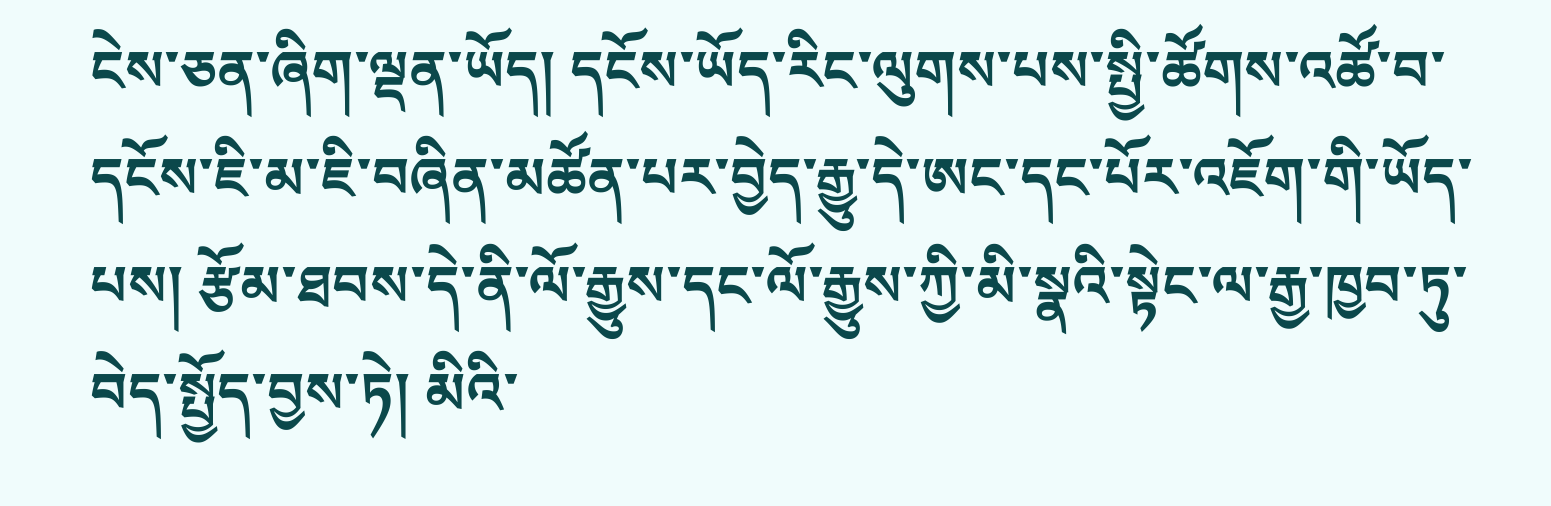ངེས་ཅན་ཞིག་ལྡན་ཡོད། དངོས་ཡོད་རིང་ལུགས་པས་སྤྱི་ཚོགས་འཚོ་བ་དངོས་ཇི་མ་ཇི་བཞིན་མཚོན་པར་བྱེད་རྒྱུ་དེ་ཨང་དང་པོར་འཇོག་གི་ཡོད་པས། རྩོམ་ཐབས་དེ་ནི་ལོ་རྒྱུས་དང་ལོ་རྒྱུས་ཀྱི་མི་སྣའི་སྟེང་ལ་རྒྱ་ཁྱབ་ཏུ་བེད་སྤྱོད་བྱས་ཏེ། མིའི་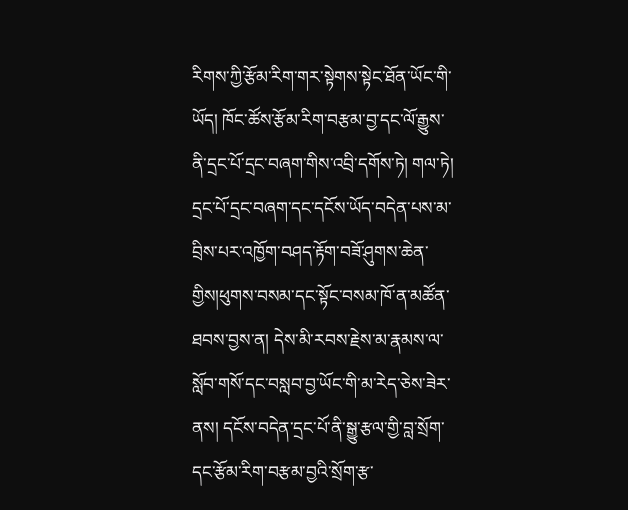རིགས་ཀྱི་རྩོམ་རིག་གར་སྟེགས་སྟེང་ཐོན་ཡོང་གི་ཡོད། ཁོང་ཚོས་རྩོམ་རིག་བརྩམ་བྱ་དང་ལོ་རྒྱུས་ནི་དྲང་པོ་དྲང་བཞག་གིས་འབྲི་དགོས་ཏེ། གལ་ཏེ། དྲང་པོ་དྲང་བཞག་དང་དངོས་ཡོད་བདེན་པས་མ་བྲིས་པར་འཁྱོག་བཤད་རྟོག་བཟོ་ཤུགས་ཆེན་གྱིས།ཕུགས་བསམ་དང་སྟོང་བསམ་ཁོ་ན་མཚོན་ཐབས་བྱས་ན། དེས་མི་རབས་རྗེས་མ་རྣམས་ལ་སློབ་གསོ་དང་བསླབ་བྱ་ཡོང་གི་མ་རེད་ཅེས་ཟེར་ནས། དངོས་བདེན་དྲང་པོ་ནི་སྒྱུ་རྩལ་གྱི་བླ་སྲོག་དང་རྩོམ་རིག་བརྩམ་བྱའི་སྲོག་རྩ་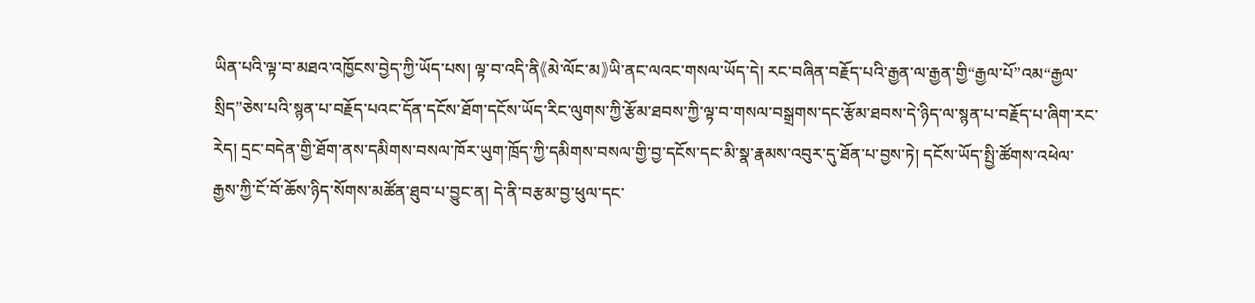ཡིན་པའི་ལྟ་བ་མཐའ་འཁྱོངས་བྱེད་ཀྱི་ཡོད་པས། ལྟ་བ་འདི་ནི《མེ་ལོང་མ》ཡི་ནང་ལའང་གསལ་ཡོད་དེ། རང་བཞིན་བརྗོད་པའི་རྒྱན་ལ་རྒྱན་གྱི“རྒྱལ་པོ”འམ“རྒྱལ་སྲིད”ཅེས་པའི་སྙན་པ་བརྗོད་པའང་དོན་དངོས་ཐོག་དངོས་ཡོད་རིང་ལུགས་ཀྱི་རྩོམ་ཐབས་ཀྱི་ལྟ་བ་གསལ་བསྒྲགས་དང་རྩོམ་ཐབས་དེ་ཉིད་ལ་སྙན་པ་བརྗོད་པ་ཞིག་རང་རེད། དྲང་བདེན་གྱི་ཐོག་ནས་དམིགས་བསལ་ཁོར་ཡུག་ཁྲོད་ཀྱི་དམིགས་བསལ་གྱི་བྱ་དངོས་དང་མི་སྣ་རྣམས་འབུར་དུ་ཐོན་པ་བྱས་ཏེ། དངོས་ཡོད་སྤྱི་ཚོགས་འཕེལ་རྒྱས་ཀྱི་ངོ་བོ་ཆོས་ཉིད་སོགས་མཚོན་ཐུབ་པ་བྱུང་ན། དེ་ནི་བརྩམ་བྱ་ཕུལ་དང་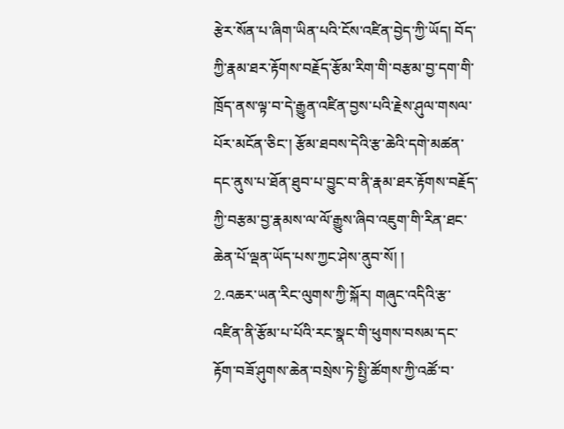རྩེར་སོན་པ་ཞིག་ཡིན་པའི་ངོས་འཛིན་བྱེད་ཀྱི་ཡོད། བོད་ཀྱི་རྣམ་ཐར་རྟོགས་བརྗོད་རྩོམ་རིག་གི་བརྩམ་བྱ་དག་གི་ཁྲོད་ནས་ལྟ་བ་དེ་རྒྱུན་འཛིན་བྱས་པའི་རྗེས་ཤུལ་གསལ་པོར་མངོན་ཅིང་། རྩོམ་ཐབས་དེའི་རྩ་ཆེའི་དགེ་མཚན་དང་ནུས་པ་ཐོན་ཐུབ་པ་བྱུང་བ་ནི་རྣམ་ཐར་རྟོགས་བརྗོད་ཀྱི་བརྩམ་བྱ་རྣམས་ལ་ལོ་རྒྱུས་ཞིབ་འཇུག་གི་རིན་ཐང་ཆེན་པོ་ལྡན་ཡོད་པས་ཀྱང་ཤེས་ནུབ་སོ། །
2.འཆར་ཡན་རིང་ལུགས་ཀྱི་སྐོར། གཞུང་འདིའི་རྩ་འཛིན་ནི་རྩོམ་པ་པོའི་རང་སྣང་གི་ཕུགས་བསམ་དང་རྟོག་བཟོ་ཤུགས་ཆེན་བསྲེས་ཏེ་སྤྱི་ཚོགས་ཀྱི་འཚོ་བ་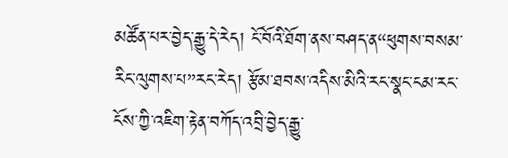མཚོན་པར་བྱེད་རྒྱུ་དེ་རེད། ངོ་བོའི་ཐོག་ནས་བཤད་ན“ཕུགས་བསམ་རིང་ལུགས་པ”རང་རེད། རྩོམ་ཐབས་འདིས་མིའི་རང་སྣང་ངམ་རང་ངོས་ཀྱི་འཇིག་རྟེན་བཀོད་འབྲི་བྱེད་རྒྱུ་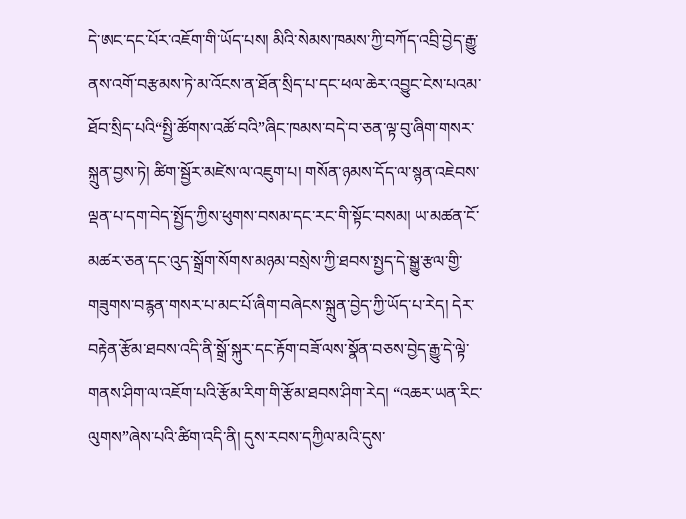དེ་ཨང་དང་པོར་འཇོག་གི་ཡོད་པས། མིའི་སེམས་ཁམས་ཀྱི་བཀོད་འབྲི་བྱེད་རྒྱུ་ནས་འགོ་བརྩམས་ཏེ་མ་འོངས་ན་ཐོན་སྲིད་པ་དང་ཕལ་ཆེར་འབྱུང་ངེས་པའམ་ཐོབ་སྲིད་པའི“སྤྱི་ཚོགས་འཚོ་བའི”ཞིང་ཁམས་བདེ་བ་ཅན་ལྟ་བུ་ཞིག་གསར་སྐྲུན་བྱས་ཏེ། ཚིག་སྦྱོར་མཛེས་ལ་འཇུག་པ། གསོན་ཉམས་དོད་ལ་སྙན་འཇེབས་ལྡན་པ་དག་བེད་སྤྱོད་ཀྱིས་ཕུགས་བསམ་དང་རང་གི་སྟོང་བསམ། ཡ་མཚན་ངོ་མཚར་ཅན་དང་འུད་སྒྲོག་སོགས་མཉམ་བསྲེས་ཀྱི་ཐབས་སྤྱད་དེ་སྒྱུ་རྩལ་གྱི་གཟུགས་བརྙན་གསར་པ་མང་པོ་ཞིག་བཞེངས་སྐྲུན་བྱེད་ཀྱི་ཡོད་པ་རེད། དེར་བརྟེན་རྩོམ་ཐབས་འདི་ནི་སྒྲོ་སྐུར་དང་རྟོག་བཟོ་ལས་སྣོན་བཅས་བྱེད་རྒྱུ་དེ་ལྟེ་གནས་ཤིག་ལ་འཇོག་པའི་རྩོམ་རིག་གི་རྩོམ་ཐབས་ཤིག་རེད། “འཆར་ཡན་རིང་ལུགས”ཞེས་པའི་ཚིག་འདི་ནི། དུས་རབས་དཀྱིལ་མའི་དུས་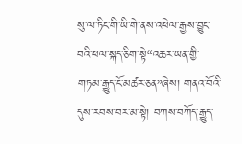སུ་ལ་ཏིང་གི་ཡི་གེ་ནས་འཕེལ་རྒྱས་བྱུང་བའི་ཕལ་སྐད་ཅིག་སྟེ“འཆར་ཡན་གྱི་གཏམ་རྒྱུད་ངོ་མཚར་ཅན”ཞེས། གནའ་བོའི་དུས་རབས་བར་མ་སྟེ། བཀས་བཀོད་རྒྱུད་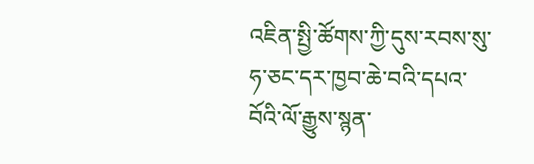འཇིན་སྤྱི་ཚོགས་ཀྱི་དུས་རབས་སུ་ཧ་ཅང་དར་ཁྱབ་ཆེ་བའི་དཔའ་བོའི་ལོ་རྒྱུས་སྙན་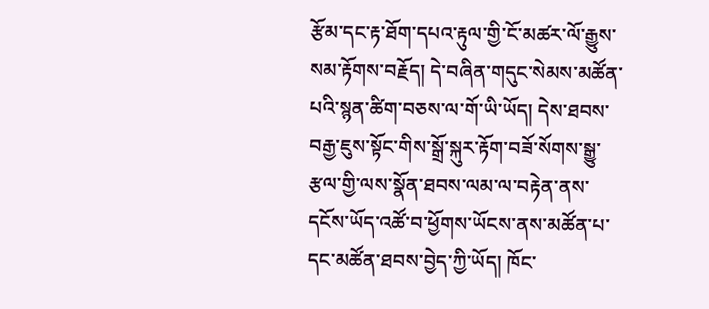རྩོམ་དང་རྟ་ཐོག་དཔའ་རྟུལ་གྱི་ངོ་མཚར་ལོ་རྒྱུས་སམ་རྟོགས་བརྗོད། དེ་བཞིན་གདུང་སེམས་མཚོན་པའི་སྙན་ཚིག་བཅས་ལ་གོ་ཡི་ཡོད། དེས་ཐབས་བརྒྱ་ཇུས་སྟོང་གིས་སྒྲོ་སྐུར་རྟོག་བཟོ་སོགས་སྒྱུ་རྩལ་གྱི་ལས་སྣོན་ཐབས་ལམ་ལ་བརྟེན་ནས་དངོས་ཡོད་འཚོ་བ་ཕྱོགས་ཡོངས་ནས་མཚོན་པ་དང་མཚོན་ཐབས་བྱེད་ཀྱི་ཡོད། ཁོང་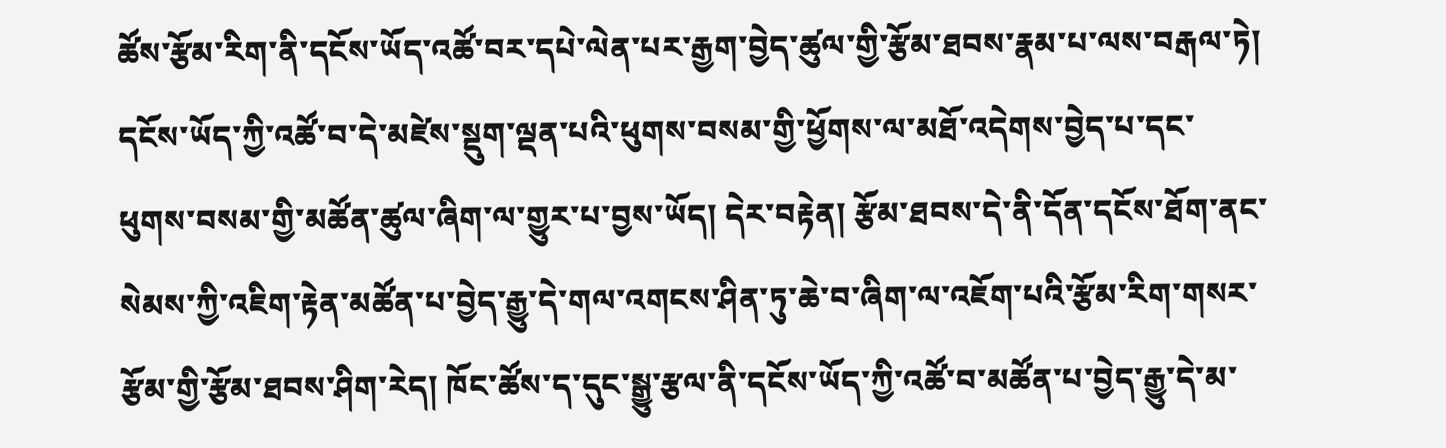ཚོས་རྩོམ་རིག་ནི་དངོས་ཡོད་འཚོ་བར་དཔེ་ལེན་པར་རྒྱག་བྱེད་ཚུལ་གྱི་རྩོམ་ཐབས་རྣམ་པ་ལས་བརྒལ་ཏེ། དངོས་ཡོད་ཀྱི་འཚོ་བ་དེ་མཛེས་སྡུག་ལྡན་པའི་ཕུགས་བསམ་གྱི་ཕྱོགས་ལ་མཐོ་འདེགས་བྱེད་པ་དང་ཕུགས་བསམ་གྱི་མཚོན་ཚུལ་ཞིག་ལ་གྱུར་པ་བྱས་ཡོད། དེར་བརྟེན། རྩོམ་ཐབས་དེ་ནི་དོན་དངོས་ཐོག་ནང་སེམས་ཀྱི་འཇིག་རྟེན་མཚོན་པ་བྱེད་རྒྱུ་དེ་གལ་འགངས་ཤིན་ཏུ་ཆེ་བ་ཞིག་ལ་འཇོག་པའི་རྩོམ་རིག་གསར་རྩོམ་གྱི་རྩོམ་ཐབས་ཤིག་རེད། ཁོང་ཚོས་ད་དུང་སྒྱུ་རྩལ་ནི་དངོས་ཡོད་ཀྱི་འཚོ་བ་མཚོན་པ་བྱེད་རྒྱུ་དེ་མ་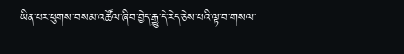ཡིན་པར་ཕུགས་བསམ་འཚོལ་ཞིབ་བྱེད་རྒྱུ་དེ་རེད་ཅེས་པའི་ལྟ་བ་གསལ་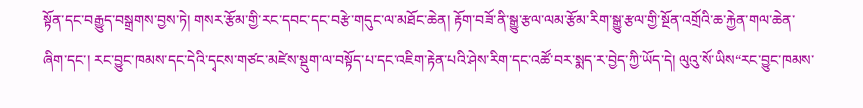སྟོན་དང་བརྒྱུད་བསྒྲགས་བྱས་ཏེ། གསར་རྩོམ་གྱི་རང་དབང་དང་བརྩེ་གདུང་ལ་མཐོང་ཆེན། རྟོག་བཟོ་ནི་སྒྱུ་རྩལ་ལམ་རྩོམ་རིག་སྒྱུ་རྩལ་གྱི་སྔོན་འགྲོའི་ཆ་རྐྱེན་གལ་ཆེན་ཞིག་དང་། རང་བྱུང་ཁམས་དང་དེའི་དྭངས་གཙང་མཛེས་སྡུག་ལ་བསྟོད་པ་དང་འཇིག་རྟེན་པའི་ཤེས་རིག་དང་འཚོ་བར་སྨད་ར་བྱེད་ཀྱི་ཡོད་དེ། ལུའུ་སོ་ཡིས“རང་བྱུང་ཁམས་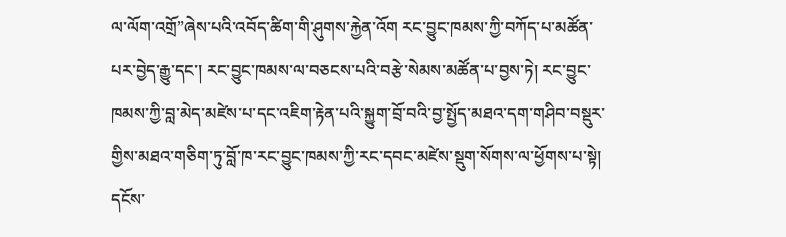ལ་ལོག་འགྲོ”ཞེས་པའི་འབོད་ཚིག་གི་ཤུགས་རྐྱེན་འོག རང་བྱུང་ཁམས་ཀྱི་བཀོད་པ་མཚོན་པར་བྱེད་རྒྱུ་དང་། རང་བྱུང་ཁམས་ལ་བཅངས་པའི་བརྩེ་སེམས་མཚོན་པ་བྱས་ཏེ། རང་བྱུང་ཁམས་ཀྱི་བླ་མེད་མཛེས་པ་དང་འཇིག་རྟེན་པའི་སྐྱུག་བྲོ་བའི་བྱ་སྤྱོད་མཐའ་དག་གཤིབ་བསྡུར་གྱིས་མཐའ་གཅིག་ཏུ་བློ་ཁ་རང་བྱུང་ཁམས་ཀྱི་རང་དབང་མཛེས་སྡུག་སོགས་ལ་ཕྱོགས་པ་སྟེ། དངོས་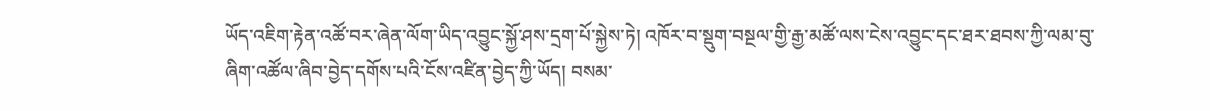ཡོད་འཇིག་རྟེན་འཚོ་བར་ཞེན་ལོག་ཡིད་འབྱུང་སྐྱོ་ཤས་དྲག་པོ་སྐྱེས་ཏེ། འཁོར་བ་སྡུག་བསྔལ་གྱི་རྒྱ་མཚོ་ལས་ངེས་འབྱུང་དང་ཐར་ཐབས་ཀྱི་ལམ་བུ་ཞིག་འཚོལ་ཞིབ་བྱེད་དགོས་པའི་ངོས་འཛིན་བྱེད་ཀྱི་ཡོད། བསམ་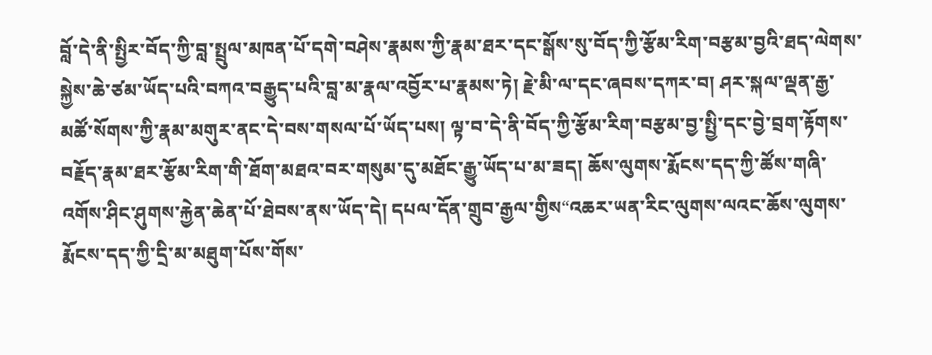བློ་དེ་ནི་སྤྱིར་བོད་ཀྱི་བླ་སྤྲུལ་མཁན་པོ་དགེ་བཤེས་རྣམས་ཀྱི་རྣམ་ཐར་དང་སྒོས་སུ་བོད་ཀྱི་རྩོམ་རིག་བརྩམ་བྱའི་ཐད་ལེགས་སྐྱེས་ཆེ་ཙམ་ཡོད་པའི་བཀའ་བརྒྱུད་པའི་བླ་མ་རྣལ་འབྱོར་པ་རྣམས་ཏེ། རྗེ་མི་ལ་དང་ཞབས་དཀར་བ། ཤར་སྐལ་ལྡན་རྒྱ་མཚོ་སོགས་ཀྱི་རྣམ་མགུར་ནང་དེ་བས་གསལ་པོ་ཡོད་པས། ལྟ་བ་དེ་ནི་བོད་ཀྱི་རྩོམ་རིག་བརྩམ་བྱ་སྤྱི་དང་བྱེ་བྲག་རྟོགས་བརྗོད་རྣམ་ཐར་རྩོམ་རིག་གི་ཐོག་མཐའ་བར་གསུམ་དུ་མཐོང་རྒྱུ་ཡོད་པ་མ་ཟད། ཆོས་ལུགས་རྨོངས་དད་ཀྱི་ཚོས་གཞི་འགོས་ཤིང་ཤུགས་རྐྱེན་ཆེན་པོ་ཐེབས་ནས་ཡོད་དེ། དཔལ་དོན་གྲུབ་རྒྱལ་གྱིས“འཆར་ཡན་རིང་ལུགས་ལའང་ཆོས་ལུགས་རྨོངས་དད་ཀྱི་དྲི་མ་མཐུག་པོས་གོས་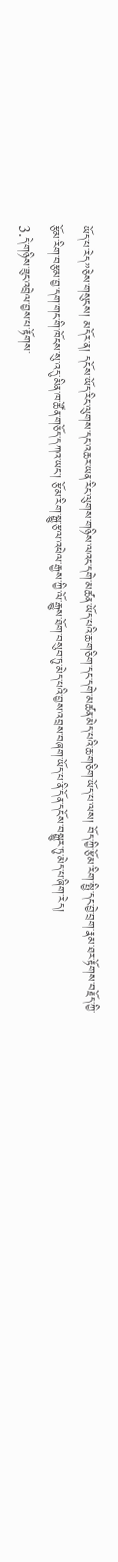ཡོད་པ་རེད”ཅེས་གསུངས། མདོར་ན། དངོས་ཡོད་རིང་ལུགས་དང་འཆར་ཡན་རིང་ལུགས་གཉིས་ལའང་དགེ་མཚན་ཡོད་པའི་ཆ་གཅིག་དང་དགེ་མཚན་མེད་པའི་ཆ་གཅིག་ཡོད་པ་ལས། བོད་ཀྱི་རྩོམ་རིག་སྤྱི་དང་བྱེ་བྲག་རྣམ་ཐར་རྟོགས་བརྗོད་ཀྱི་རྩོམ་རིག་བརྩམ་བྱ་དག་གང་གི་ཁོངས་སུ་འདུ་མིན་ཁ་ཚོན་གཅོད་དཀའ་ཡང་། རྩོམ་རིག་སྒྱུ་རྩལ་འཕེལ་རྒྱས་ཀྱི་ལོ་རྒྱུས་ཐོག་བསུབ་ཏུ་མེད་པའི་བྱས་འབྲས་བཞག་ཡོད་པ་ནི་དོན་དངོས་བསྒྱུར་ཏུ་མེད་པ་ཞིག་རེད།
3.དེ་གཉིས་ཟུང་འབྲེལ་བྱས་པ་རྟོགས་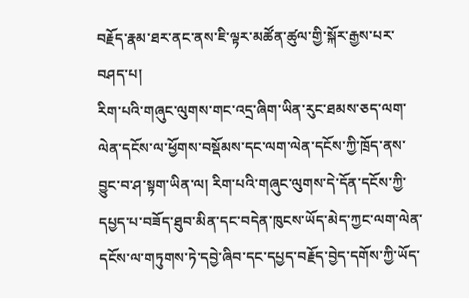བརྗོད་རྣམ་ཐར་ནང་ནས་ཇི་ལྟར་མཚོན་ཚུལ་གྱི་སྐོར་རྒྱས་པར་བཤད་པ།
རིག་པའི་གཞུང་ལུགས་གང་འདྲ་ཞིག་ཡིན་རུང་ཐམས་ཅད་ལག་ལེན་དངོས་ལ་ཕྱོགས་བསྡོམས་དང་ལག་ལེན་དངོས་ཀྱི་ཁྲོད་ནས་བྱུང་བ་ཤ་སྟག་ཡིན་ལ། རིག་པའི་གཞུང་ལུགས་དེ་དོན་དངོས་ཀྱི་དཔྱད་པ་བཟོད་ཐུབ་མིན་དང་བདེན་ཁུངས་ཡོད་མེད་ཀྱང་ལག་ལེན་དངོས་ལ་གཏུགས་ཏེ་དབྱེ་ཞིབ་དང་དཔྱད་བརྗོད་བྱེད་དགོས་ཀྱི་ཡོད་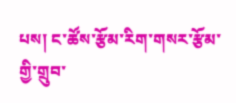པས། ང་ཚོས་རྩོམ་རིག་གསར་རྩོམ་གྱི་གྲུབ་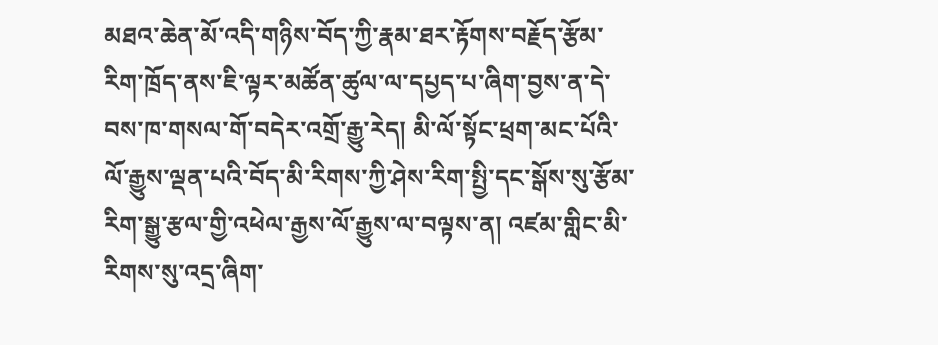མཐའ་ཆེན་མོ་འདི་གཉིས་བོད་ཀྱི་རྣམ་ཐར་རྟོགས་བརྗོད་རྩོམ་རིག་ཁྲོད་ནས་ཇི་ལྟར་མཚོན་ཚུལ་ལ་དཔྱད་པ་ཞིག་བྱས་ན་དེ་བས་ཁ་གསལ་གོ་བདེར་འགྲོ་རྒྱུ་རེད། མི་ལོ་སྟོང་ཕྲག་མང་པོའི་ལོ་རྒྱུས་ལྡན་པའི་བོད་མི་རིགས་ཀྱི་ཤེས་རིག་སྤྱི་དང་སྒོས་སུ་རྩོམ་རིག་སྒྱུ་རྩལ་གྱི་འཕེལ་རྒྱས་ལོ་རྒྱུས་ལ་བལྟས་ན། འཛམ་གླིང་མི་རིགས་སུ་འདྲ་ཞིག་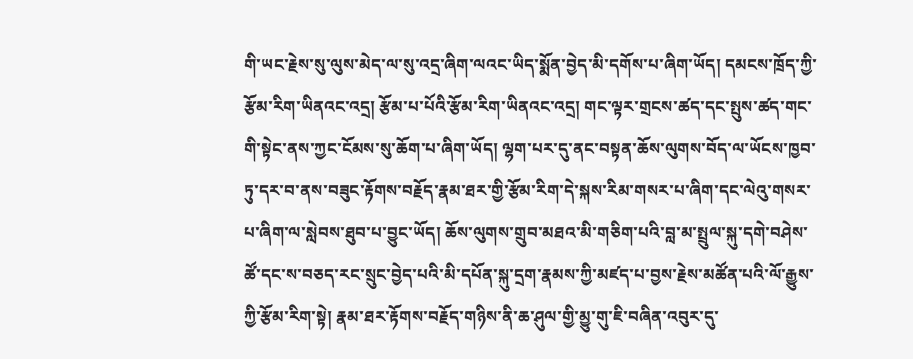གི་ཡང་རྗེས་སུ་ལུས་མེད་ལ་སུ་འདྲ་ཞིག་ལའང་ཡིད་སྨོན་བྱེད་མི་དགོས་པ་ཞིག་ཡོད། དམངས་ཁྲོད་ཀྱི་རྩོམ་རིག་ཡིནའང་འདྲ། རྩོམ་པ་པོའི་རྩོམ་རིག་ཡིནའང་འདྲ། གང་ལྟར་གྲངས་ཚད་དང་སྤུས་ཚད་གང་གི་སྟེང་ནས་ཀྱང་ངོམས་སུ་ཆོག་པ་ཞིག་ཡོད། ལྷག་པར་དུ་ནང་བསྟན་ཆོས་ལུགས་བོད་ལ་ཡོངས་ཁྱབ་ཏུ་དར་བ་ནས་བཟུང་རྟོགས་བརྗོད་རྣམ་ཐར་གྱི་རྩོམ་རིག་དེ་སྐས་རིམ་གསར་པ་ཞིག་དང་ལེའུ་གསར་པ་ཞིག་ལ་སླེབས་ཐུབ་པ་བྱུང་ཡོད། ཆོས་ལུགས་གྲུབ་མཐའ་མི་གཅིག་པའི་བླ་མ་སྤྲུལ་སྐུ་དགེ་བཤེས་ཚོ་དང་ས་བཅད་རང་སྲུང་བྱེད་པའི་མི་དཔོན་སྐུ་དྲག་རྣམས་ཀྱི་མཛད་པ་བྱས་རྗེས་མཚོན་པའི་ལོ་རྒྱུས་ཀྱི་རྩོམ་རིག་སྟེ། རྣམ་ཐར་རྟོགས་བརྗོད་གཉིས་ནི་ཆ་ཤུལ་གྱི་མྱུ་གུ་ཇི་བཞིན་འབུར་དུ་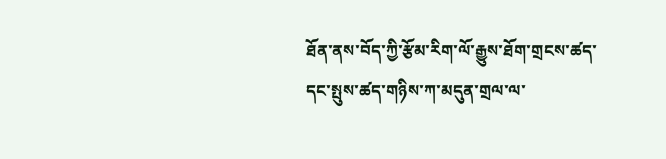ཐོན་ནས་བོད་ཀྱི་རྩོམ་རིག་ལོ་རྒྱུས་ཐོག་གྲངས་ཚད་དང་སྤུས་ཚད་གཉིས་ཀ་མདུན་གྲལ་ལ་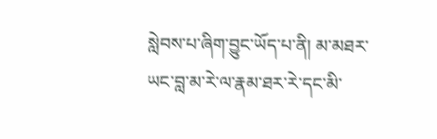སླེབས་པ་ཞིག་བྱུང་ཡོད་པ་ནི། མ་མཐར་ཡང་བླ་མ་རེ་ལ་རྣམ་ཐར་རེ་དང་མི་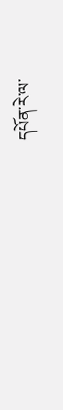དཔོན་རེ་ལ་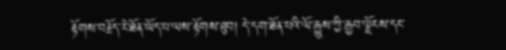རྟོགས་བརྗོད་རེ་ཐོན་ཡོད་པ་ལས་རྟོགས་ཐུབ། དེ་དག་ཐོན་པའི་ལོ་རྒྱུས་ཀྱི་རྒྱབ་ལྗོངས་དང་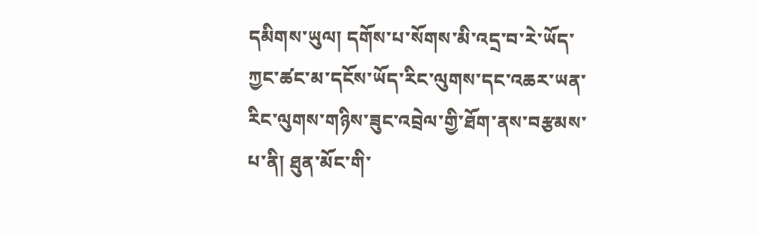དམིགས་ཡུལ། དགོས་པ་སོགས་མི་འདྲ་བ་རེ་ཡོད་ཀྱང་ཚང་མ་དངོས་ཡོད་རིང་ལུགས་དང་འཆར་ཡན་རིང་ལུགས་གཉིས་ཟུང་འབྲེལ་གྱི་ཐོག་ནས་བརྩམས་པ་ནི། ཐུན་མོང་གི་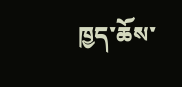ཁྱད་ཆོས་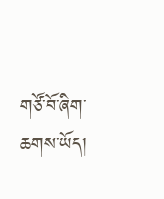གཙོ་བོ་ཞིག་ཆགས་ཡོད།